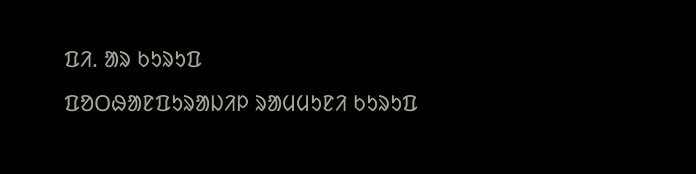ᱯᱤ. ᱟᱨ ᱠᱩᱨᱩᱯ
ᱯᱚᱛᱷᱟᱱᱯᱩᱨᱟᱡᱤᱞ ᱨᱟᱢᱢᱩᱱᱤ ᱠᱩᱨᱩᱯ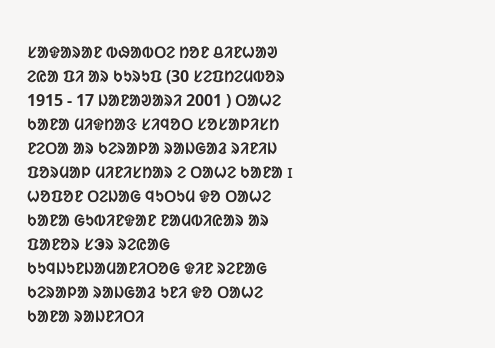ᱥᱟᱫᱟᱨᱟᱱ ᱵᱷᱟᱵᱛᱮ ᱴᱚᱱ ᱪᱤᱱᱦᱟᱣ ᱮᱭᱟ ᱯᱤ ᱟᱨ ᱠᱩᱨᱩᱯ (30 ᱥᱮᱯᱴᱮᱢᱵᱚᱨ 1915 - 17 ᱡᱟᱱᱟᱣᱟᱨᱤ 2001 ) ᱛᱟᱦᱮ ᱠᱟᱱᱟ ᱢᱤᱫᱴᱟᱝ ᱥᱤᱧᱚᱛ ᱥᱚᱥᱟᱞᱤᱥᱴ ᱱᱮᱛᱟ ᱟᱨ ᱠᱮᱨᱟᱞᱟ ᱨᱟᱡᱜᱟᱲ ᱨᱤᱱᱤᱡ ᱯᱚᱨᱢᱟᱞ ᱢᱤᱱᱤᱥᱴᱟᱨ ᱮ ᱛᱟᱦᱮ ᱠᱟᱱᱟ I ᱦᱚᱯᱚᱱ ᱛᱮᱡᱟᱜ ᱧᱩᱛᱩᱢ ᱫᱚ ᱛᱟᱦᱮ ᱠᱟᱱᱟ ᱜᱩᱵᱤᱱᱫᱟᱱ ᱱᱟᱢᱵᱤᱭᱟᱨ ᱟᱨ ᱯᱟᱱᱚᱨ ᱥᱳᱨ ᱨᱮᱭᱟᱜ ᱠᱩᱧᱡᱩᱱᱡᱟᱢᱟᱱᱤᱛᱚᱜ ᱫᱤᱱ ᱨᱮᱱᱟᱜ ᱠᱮᱨᱟᱞᱟ ᱨᱟᱡᱜᱟᱲ ᱩᱱᱤ ᱫᱚ ᱛᱟᱦᱮ ᱠᱟᱱᱟ ᱨᱟᱡᱱᱤᱛᱤ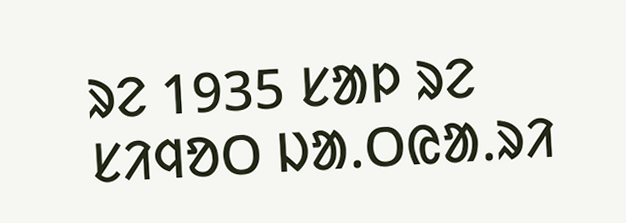ᱨᱮ 1935 ᱥᱟᱞ ᱨᱮ ᱥᱤᱧᱚᱛ ᱡᱟ.ᱛᱭᱟ.ᱨᱤ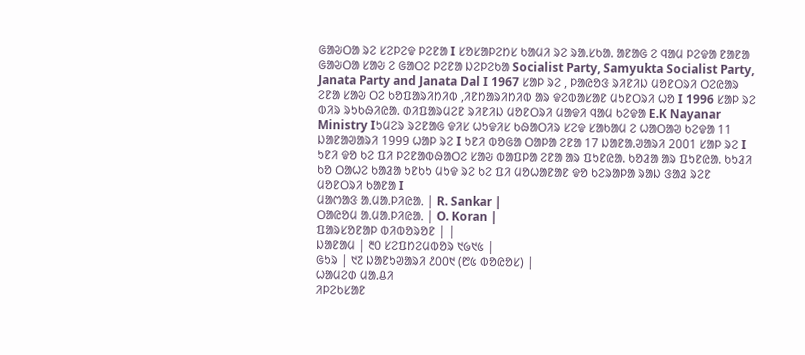ᱜᱟᱶᱛᱟ ᱨᱮ ᱥᱮᱞᱮᱫ ᱞᱮᱱᱟ I ᱥᱚᱥᱟᱞᱮᱴᱥ ᱠᱟᱢᱤ ᱨᱮ ᱨᱟ.ᱥᱠᱟ. ᱟᱱᱟᱜ ᱮ ᱧᱟᱢ ᱞᱮᱫᱟ ᱱᱟᱱᱟ ᱜᱟᱶᱛᱟ ᱥᱟᱶ ᱮ ᱜᱟᱛᱮ ᱞᱮᱱᱟ ᱡᱮᱞᱮᱠᱟ Socialist Party, Samyukta Socialist Party, Janata Party and Janata Dal I 1967 ᱥᱟᱞ ᱨᱮ , ᱞᱟᱭᱚᱝ ᱨᱤᱱᱤᱡ ᱢᱚᱱᱛᱨᱤ ᱛᱮᱭᱟᱨ ᱮᱱᱟ ᱥᱟᱶ ᱛᱮ ᱠᱚᱯᱟᱨᱤᱴᱤᱵ ,ᱤᱱᱴᱟᱨᱤᱴᱤᱵ ᱟᱨ ᱫᱮᱵᱟᱥᱟᱱ ᱢᱩᱱᱛᱨᱤ ᱦᱚ I 1996 ᱥᱟᱞ ᱨᱮ ᱵᱤᱨ ᱨᱩᱠᱷᱤᱭᱟ. ᱰᱤᱯᱟᱨᱢᱮᱱ ᱨᱤᱱᱤᱡ ᱢᱚᱱᱛᱨᱤ ᱢᱟᱫᱤ ᱧᱟᱢ ᱠᱮᱫᱟ E.K Nayanar Ministry Iᱩᱢᱮᱨ ᱨᱮᱱᱟᱜ ᱫᱤᱥ ᱦᱩᱫᱤᱥ ᱠᱷᱟᱛᱤᱨ ᱥᱮᱫ ᱥᱟᱠᱟᱢ ᱮ ᱦᱟᱛᱟᱣ ᱠᱮᱫᱟ 11 ᱡᱟᱱᱟᱣᱟᱨᱤ 1999 ᱦᱟᱞ ᱨᱮ I ᱩᱱᱤ ᱵᱚᱜᱟ ᱛᱟᱞᱟ ᱮᱱᱟ 17 ᱡᱟᱱᱟ.ᱣᱟᱨᱤ 2001 ᱥᱟᱞ ᱨᱮ I ᱩᱱᱤ ᱫᱚ ᱠᱮ ᱯᱤ ᱞᱮᱱᱟᱵᱷᱟᱛᱮ ᱥᱟᱶ ᱵᱟᱯᱞᱟ ᱮᱱᱟ ᱟᱨ ᱯᱩᱱᱭᱟ. ᱠᱚᱲᱟ ᱟᱨ ᱯᱩᱱᱭᱟ. ᱠᱩᱲᱤ ᱠᱚ ᱛᱟᱦᱮ ᱠᱟᱲᱟ ᱩᱱᱠᱩ ᱢᱩᱫ ᱨᱮ ᱠᱮ ᱯᱤ ᱢᱚᱦᱟᱱᱟᱱ ᱫᱚ ᱠᱮᱨᱟᱞᱟ ᱨᱟᱡ ᱝᱟᱲ ᱨᱮᱱ ᱢᱚᱱᱛᱨᱤ ᱠᱟᱱᱟ I
ᱢᱟᱬᱟᱝ ᱟᱹᱢᱟᱹᱞᱤᱭᱟᱹ | R. Sankar |
ᱛᱟᱭᱚᱢ ᱟᱹᱢᱟᱹᱞᱤᱭᱟᱹ | O. Koran |
ᱯᱟᱨᱥᱚᱱᱟᱞ ᱵᱤᱵᱚᱨᱚᱱ | |
ᱡᱟᱱᱟᱢ | ᱓᱐ ᱥᱮᱯᱴᱮᱢᱵᱚᱨ ᱑᱙᱑᱕ |
ᱜᱩᱨ | ᱑᱗ ᱡᱟᱱᱩᱣᱟᱨᱤ ᱒᱐᱐᱑ (᱘᱕ ᱵᱚᱭᱚᱥ) |
ᱦᱟᱢᱮᱰ ᱢᱟ.ᱪᱤ
ᱤᱞᱮᱠᱥᱟᱱ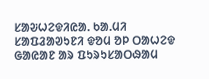ᱥᱟᱶᱦᱮᱫᱤᱭᱟ. ᱠᱟ.ᱢᱤ
ᱥᱟᱯᱲᱟᱣᱩᱱᱤ ᱫᱚᱢ ᱚᱞ ᱛᱟᱦᱮᱫ ᱜᱟᱭᱟᱱ ᱟᱨ ᱯᱩᱨᱩᱥᱟᱛᱷᱟᱢ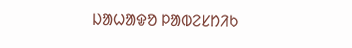ᱡᱟᱦᱟᱫᱚ ᱞᱟᱵᱮᱥᱴᱤᱠ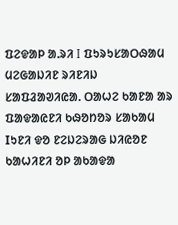ᱯᱮᱫᱟᱞ ᱟ.ᱨᱤ I ᱯᱩᱨᱩᱥᱟᱛᱷᱟᱢ ᱢᱮᱜᱟᱡᱤᱱ ᱨᱤᱱᱤᱡ ᱥᱟᱯᱲᱟᱣᱤᱭᱟ. ᱛᱟᱦᱮ ᱠᱟᱱᱟ ᱟᱨ ᱯᱟᱫᱟᱭᱱᱤ ᱠᱷᱚᱴᱚᱨ ᱥᱟᱠᱟᱢ Iᱩᱱᱤ ᱫᱚ ᱱᱮᱡᱮᱨᱟᱜ ᱡᱤᱭᱚᱱ ᱠᱟᱦᱤᱱᱤ ᱚᱞ ᱟᱠᱟᱫᱟ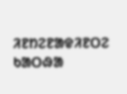ᱤᱱᱴᱮᱱᱟᱫᱤᱱᱛᱮ ᱠᱟᱛᱷᱟ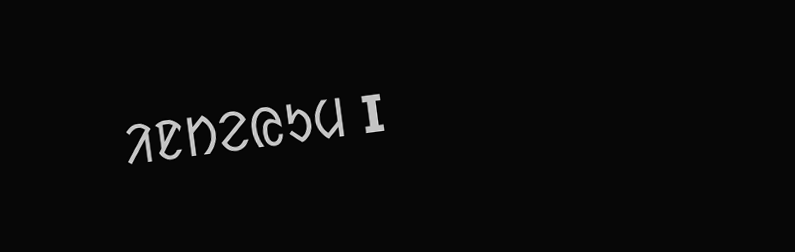ᱤᱱᱴᱮᱭᱩᱢ I